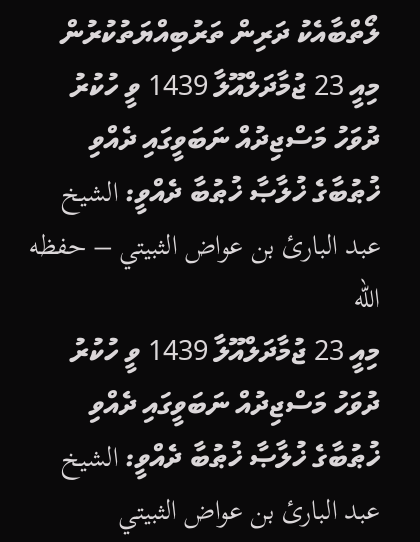ލޯތްބާއެކު ދަރިން ތަރުބިއްޔަތުކުރުން
މިއީ 23 ޖުމާދަލްއޫލާ 1439 ވީ ހުކުރު ދުވަހު މަސްޖިދުއް ނަބަވީގައި ދެއްވި ޚުޠުބާގެ ޚުލާޞާ ޚުޠުބާ ދެއްވީ: الشيخ عبد البارئ بن عواض الثبيتي – حفظه الله
މިއީ 23 ޖުމާދަލްއޫލާ 1439 ވީ ހުކުރު ދުވަހު މަސްޖިދުއް ނަބަވީގައި ދެއްވި ޚުޠުބާގެ ޚުލާޞާ ޚުޠުބާ ދެއްވީ: الشيخ عبد البارئ بن عواض الثبيتي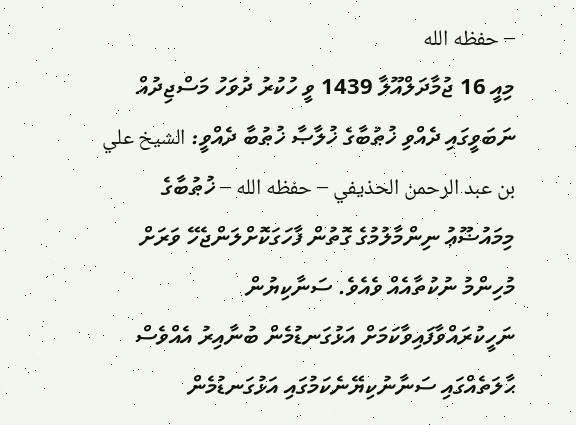– حفظه الله
މިއީ 16 ޖުމާދަލްއޫލާ 1439 ވީ ހުކުރު ދުވަހު މަސްޖިދުއް ނަބަވީގައި ދެއްވި ޚުޠުބާގެ ޚުލާޞާ ޚުޠުބާ ދެއްވީ: الشيخ علي بن عبد الرحمن الحذيفي – حفظه الله – ޚުޠުބާގެ
މިމައުޟޫޢު ނިންމާލުމުގެ ގޮތުން ފާހަގަކޮށްލަންޖެހޭ ވަރަށް މުހިންމު ނުކުތާއެއް ވެއެވެ. ސަނާކިޔުން ނަހީކުރައްވާފައިވާކަމަށް އަޅުގަނޑުމެން ބުނާއިރު އެއްވެސް ޙާލަތެއްގައި ސަނާނުކިޔޭނެކަމުގައި އަޅުގަނޑުމެން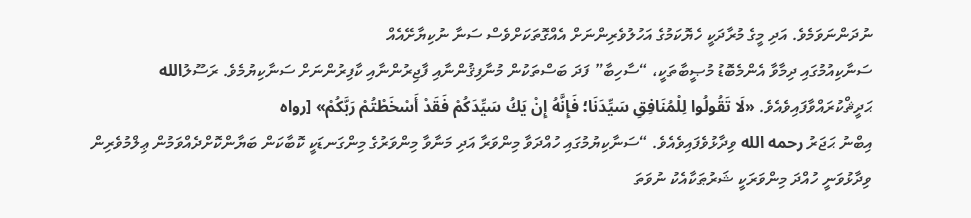ނުދަންނަވަމެވެ. އަދި މީގެ މުރާދަކީ ހެޔޮކަމުގެ އަހުލުވެރިންނަށް އެއްގޮތަކަށްވެސް ސަނާ ނުކިޔާށޭއެއް
ސަނާކިއުމުގައި ދިމާވާ އެންމެބޮޑު މުޞީބާތަކީ، “ސާހިބާ” ފަދަ ބަސްތަކުން މުނާފިޤުންނާއި ފާޖިރުންނާއި ކާފިރުންނަށް ސަނާކިޔުމެވެ. ރަސޫލުالله ޙަދީޘްކުރައްވާފައިވެއެވެ. «لَا تَقُولُوا لِلْمُنَافِقِ سَيِّدَنَا؛ فَإِنَّهُ إِنْ يَكُ سَيِّدَكُمْ فَقَدْ أَسْخَطْتُمْ رَبَّكُمْ» [رواه
އިބްނު ޙަޖަރު رحمه الله ވިދާޅުވެފައިވެއެވެ. “ސަނާކިޔުމުގައި ހުއްދަވާ މިންވަރާ އަދި މަނާވާ މިންވަރުގެ މިންގަނޑަކީ ކޮބާކަން ބަޔާންކޮށްދެއްވަމުން ޢިލްމުވެރިން ވިދާޅުވަނީ ހުއްދަ މިންވަރަކީ ޝަރުޠަކާއެކު ނުވަތަ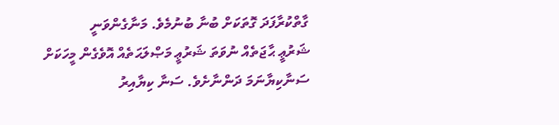ގާތްކުރާފަދަ ގޮތަކަށް ބުނާ ބުނުމެވެ. މަނާގެންވަނީ
ޝަރުޢީ ޙާޖަތެއް ނުވަތަ ޝަރުޢީ މަޞްލަޙަތެއް އޮވެގެން މީހަކަށް ސަނާކިޔާނަމަ ދަންނާށެވެ. ސަނާ ކިޔާއިރު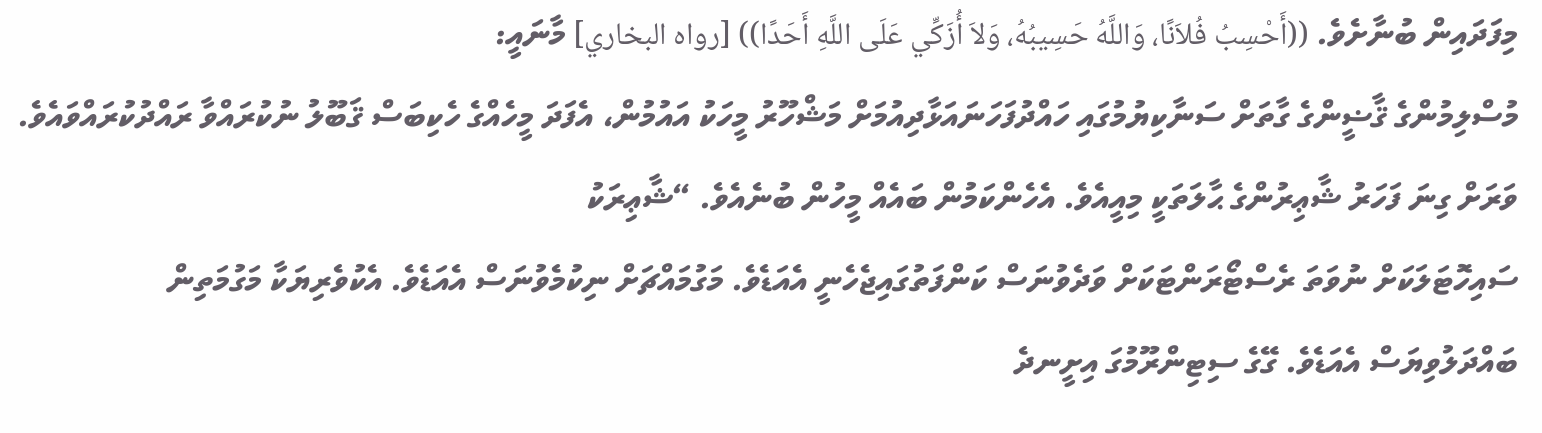މިފަދައިން ބުނާށެވެ. ((أَحْسِبُ فُلاَنًا، وَاللَّهُ حَسِيبُهُ، وَلاَ أُزَكِّي عَلَى اللَّهِ أَحَدًا)) [رواه البخاري] މާނައީ:
މުސްލިމުންގެ ޤާޟީންގެ ގާތަށް ސަނާކިޔުމުގައި ހައްދުފަހަނައަޅާދިއުމަށް މަޝްހޫރު މީހަކު އައުމުން، އެފަދަ މީހެއްގެ ހެކިބަސް ޤަބޫލު ނުކުރައްވާ ރައްދުކުރައްވައެވެ. ވަރަށް ގިނަ ފަހަރު ޝާޢިރުންގެ ޙާލަތަކީ މިއީއެވެ. އެހެންކަމުން ބައެއް މީހުން ބުނެއެވެ. “ޝާޢިރަކު
ސައިހޮޓަލަކަށް ނުވަތަ ރެސްޓޯރަންޓަކަށް ވަދެވުނަސް ކަންފަތުގައިޖެހެނީ އެއަޑެވެ. މަގުމައްޗަށް ނިކުމެވުނަސް އެއަޑެވެ. އެކުވެރިޔަކާ މަގުމަތިން ބައްދަލުވިޔަސް އެއަޑެވެ. ގޭގެ ސިޓިންރޫމުގަ އިށީނދެ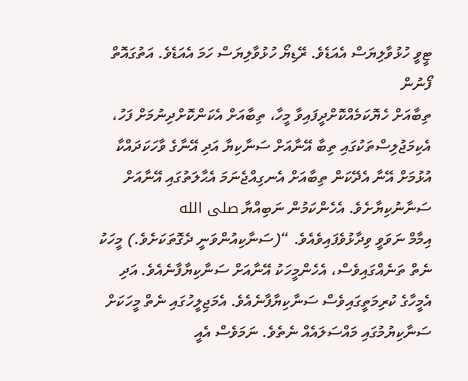ޓީވީ ހުޅުވާލިޔަސް އެއަޑެވެ. ރޭޑިޔޯ ހުޅުވާލިޔަސް ހަމަ އެއަޑެވެ. އަތުގައޮތް ފޯނުން
ތިބާއަށް ހެޔޮކަމެއްކޮށްދީފައިވާ މީހާ، ތިބާއަށް އެކަންކޮށްދިނުމަށް ފަހު، އެކިމަޖުލިސްތަކުގައި ތިބާ އޭނާއަށް ސަނާކިޔާ އަދި އޭނާގެ ވާހަކަދައްކާ އުޅުމަށް އޭނާ އެދޭކަން ތިބާއަށް އެނގިއްޖެނަމަ އެޙާލަތުގައި އޭނާއަށް ސަނާނުކިޔާށެވެ. އެހެންކަމުން ނަބިއްޔާ صلى الله
އިމާމް ނަވަވީ ވިދާޅުވެފައިވެއެވެ. “(ސަނާކިއުންވަނީ ދެގޮތަކަށެވެ.) މީހަކު ނެތް ތަނެއްގައިވެސް، އެހެންމީހަކު އޭނާއަށް ސަނާކިޔާފާނެއެވެ. އަދި އެމީހާގެ ކުރިމަތީގައިވެސް ސަނާކިޔާފާނެއެވެ. އެމަޖިލީހުގައި ނެތް މީހަކަށް ސަނާކިޔުމުގައި މައްސަލައެއް ނެތެވެ. ނަމަވެސް އެއީ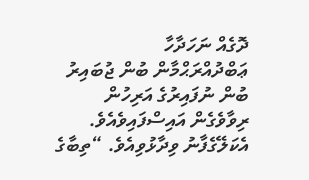ދޮގެއް ނަހަދާހާ
ޢަބްދުއްރަޙްމާން ބުން ޖުބައިރު ބުން ނުފައިރުގެ އަރިހުން ރިވާވެގެން އައިސްފައިވެއެވެ. އެކަލޭގެފާނު ވިދާޅުވިއެވެ. “ތިބާގެ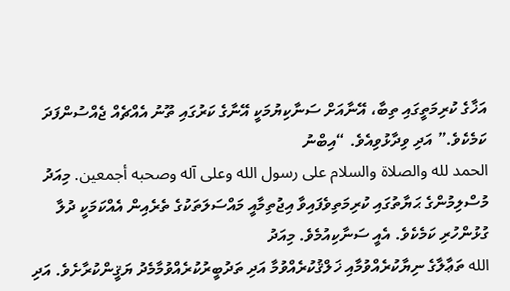އަޚާގެ ކުރިމަތީގައި ތިބާ، އޭނާއަށް ސަނާކިޔުމަކީ އޭނާގެ ކަރުގައި ތޫނު އެއްޗެއް ޖެއްސުންފަދަ ކަމެކެވެ.” އަދި ވިދާޅުވިއެވެ. “އިބްނު
الحمد لله والصلاة والسلام على رسول الله وعلى آله وصحبه أجمعين. މިއަދު މުސްލިމުންގެ ޙަޔާތުގައި ކުރިމަތިވެފައިވާ އިޖުތިމާއީ މައްސަލަތަކުގެ ތެރެއިން އެއްކަމަކީ ދުލާ ގުޅުންހުރި ކަމެކެވެ. އެއީ ސަނާކިއުމެވެ. މިއަދު
الله ތަޢާލާގެ ނިޔާކުރެއްވުމާއި ޚަލްޤުކުރެއްވުމާ އަދި ތަދުބީރުކުރެއްވުމާމެދު ޔަޤީންކުރާށެވެ. އަދި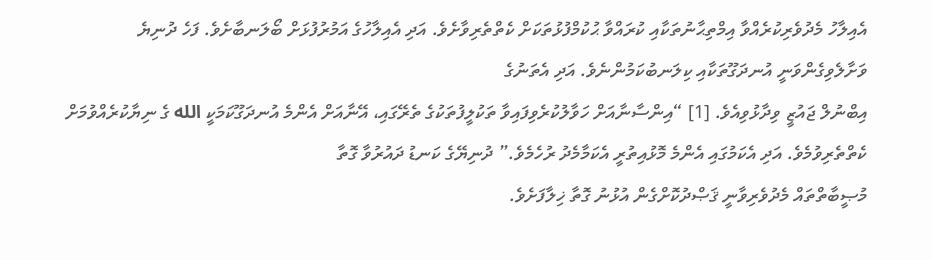އެއިލާހު މެދުވެރިކުރެއްވާ އިމްތިޙާނުތަކާއި ކުރައްވާ ޙުކުމްފުޅުތަކަށް ކެތްތެރިވާށެވެ. އަދި އެއިލާހުގެ އަމުރުފުޅަށް ބޯލަނބާށެވެ. ފަހެ ދުނިޔެ ވަށާލެވިގެންވަނީ އުނދަގޫތަކާއި ކިލަނބުކަމުންނެވެ. އަދި އެތަނުގެ
އިބްނުލް ޖައުޒީ ވިދާޅުވިއެވެ. [1] “އިންސާނާއަށް ހަވާލުކުރެވިފައިވާ ތަކުލީފުތަކުގެ ތެރޭގައި، އޭނާއަށް އެންމެ އުނދަގޫކަމަކީ الله ގެ ނިޔާކުރެއްވުމަށް ކެތްތެރިވުމެވެ. އަދި އެކަމުގައި އެންމެ މޮޅުއިތުރީ އެކަމާމެދު ރުހެމެވެ.” ދުނިޔޭގެ ކަނޑު ދައުރުވާ ގޮތާ
މުޞީބާތްތައް މެދުވެރިވާނީ ޤަޞްދުކޮށްގެން އުޅުނު ގޮތާ ޚިލާފަށެވެ.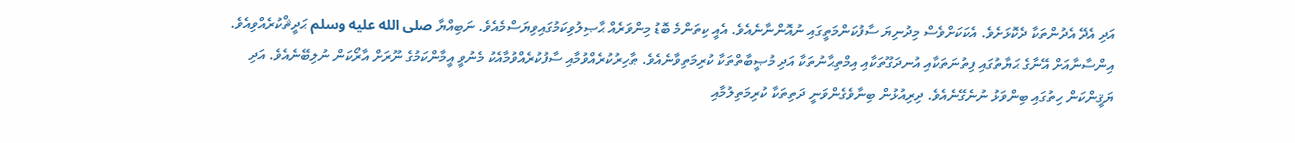އަދި އެދޭ އެދުންތަކާ ދެކޮޅަށެވެ. އެކަކަށްވެސް މިދުނިޔަ ސާފުކަންމަތީގައި ނުއޮންނާނެއެވެ. އެއީ ކިތަންމެ ބޮޑު މިންވަރެއް ޙާޞިލުވިކަމުގައިވިޔަސްމެއެވެ. ނަބިއްޔާ صلى الله عليه وسلم ޙަދީޘްކުރެއްވިއެވެ.
އިންސާނާއަށް އޭނާގެ ޙަޔާތުގައި ފިތުނަތަކާއި އުނދަގޫތަކާއި އިމްތިޙާނުތަކާ އަދި މުޞީބާތްތަކާ ކުރިމަތިވާނެއެވެ. ޠާހިރުކުރެއްވުމާއި ސާފުކުރެއްވުމާއެކު މެނުވީ އީމާންކަމުގެ ނޫރަށް އާރޯކަން ނުލިބޭނެއެވެ. އަދި ޔަޤީންކަން ހިތުގައި ބިންވަޅު ނުނެގޭނެއެވެ. ދިރިއުޅުން ބިނާވެގެންވަނީ ދަތިތަކާ ކުރިމަތިލުމާއި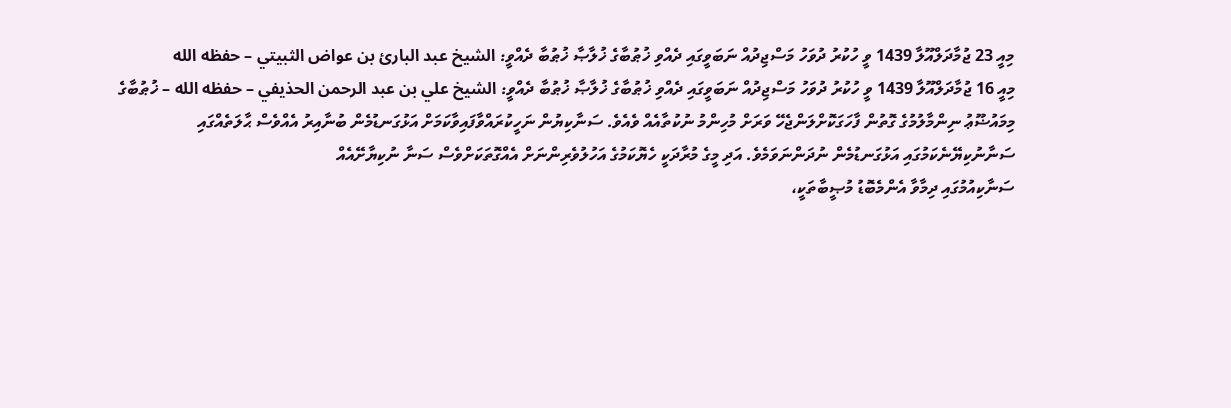މިއީ 23 ޖުމާދަލްއޫލާ 1439 ވީ ހުކުރު ދުވަހު މަސްޖިދުއް ނަބަވީގައި ދެއްވި ޚުޠުބާގެ ޚުލާޞާ ޚުޠުބާ ދެއްވީ: الشيخ عبد البارئ بن عواض الثبيتي – حفظه الله
މިއީ 16 ޖުމާދަލްއޫލާ 1439 ވީ ހުކުރު ދުވަހު މަސްޖިދުއް ނަބަވީގައި ދެއްވި ޚުޠުބާގެ ޚުލާޞާ ޚުޠުބާ ދެއްވީ: الشيخ علي بن عبد الرحمن الحذيفي – حفظه الله – ޚުޠުބާގެ
މިމައުޟޫޢު ނިންމާލުމުގެ ގޮތުން ފާހަގަކޮށްލަންޖެހޭ ވަރަށް މުހިންމު ނުކުތާއެއް ވެއެވެ. ސަނާކިޔުން ނަހީކުރައްވާފައިވާކަމަށް އަޅުގަނޑުމެން ބުނާއިރު އެއްވެސް ޙާލަތެއްގައި ސަނާނުކިޔޭނެކަމުގައި އަޅުގަނޑުމެން ނުދަންނަވަމެވެ. އަދި މީގެ މުރާދަކީ ހެޔޮކަމުގެ އަހުލުވެރިންނަށް އެއްގޮތަކަށްވެސް ސަނާ ނުކިޔާށޭއެއް
ސަނާކިއުމުގައި ދިމާވާ އެންމެބޮޑު މުޞީބާތަކީ،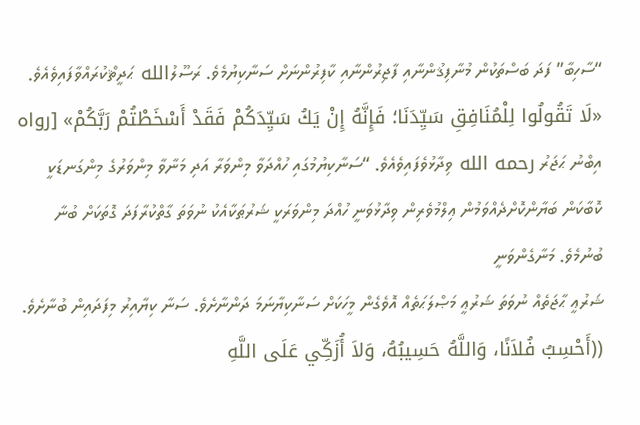“ސާހިބާ” ފަދަ ބަސްތަކުން މުނާފިޤުންނާއި ފާޖިރުންނާއި ކާފިރުންނަށް ސަނާކިޔުމެވެ. ރަސޫލުالله ޙަދީޘްކުރައްވާފައިވެއެވެ. «لَا تَقُولُوا لِلْمُنَافِقِ سَيِّدَنَا؛ فَإِنَّهُ إِنْ يَكُ سَيِّدَكُمْ فَقَدْ أَسْخَطْتُمْ رَبَّكُمْ» [رواه
އިބްނު ޙަޖަރު رحمه الله ވިދާޅުވެފައިވެއެވެ. “ސަނާކިޔުމުގައި ހުއްދަވާ މިންވަރާ އަދި މަނާވާ މިންވަރުގެ މިންގަނޑަކީ ކޮބާކަން ބަޔާންކޮށްދެއްވަމުން ޢިލްމުވެރިން ވިދާޅުވަނީ ހުއްދަ މިންވަރަކީ ޝަރުޠަކާއެކު ނުވަތަ ގާތްކުރާފަދަ ގޮތަކަށް ބުނާ ބުނުމެވެ. މަނާގެންވަނީ
ޝަރުޢީ ޙާޖަތެއް ނުވަތަ ޝަރުޢީ މަޞްލަޙަތެއް އޮވެގެން މީހަކަށް ސަނާކިޔާނަމަ ދަންނާށެވެ. ސަނާ ކިޔާއިރު މިފަދައިން ބުނާށެވެ. ((أَحْسِبُ فُلاَنًا، وَاللَّهُ حَسِيبُهُ، وَلاَ أُزَكِّي عَلَى اللَّهِ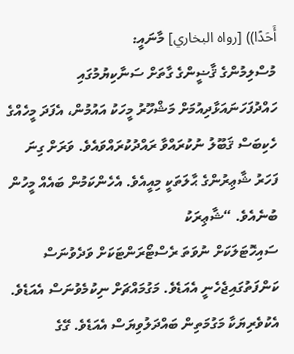أَحَدًا)) [رواه البخاري] މާނައީ:
މުސްލިމުންގެ ޤާޟީންގެ ގާތަށް ސަނާކިޔުމުގައި ހައްދުފަހަނައަޅާދިއުމަށް މަޝްހޫރު މީހަކު އައުމުން، އެފަދަ މީހެއްގެ ހެކިބަސް ޤަބޫލު ނުކުރައްވާ ރައްދުކުރައްވައެވެ. ވަރަށް ގިނަ ފަހަރު ޝާޢިރުންގެ ޙާލަތަކީ މިއީއެވެ. އެހެންކަމުން ބައެއް މީހުން ބުނެއެވެ. “ޝާޢިރަކު
ސައިހޮޓަލަކަށް ނުވަތަ ރެސްޓޯރަންޓަކަށް ވަދެވުނަސް ކަންފަތުގައިޖެހެނީ އެއަޑެވެ. މަގުމައްޗަށް ނިކުމެވުނަސް އެއަޑެވެ. އެކުވެރިޔަކާ މަގުމަތިން ބައްދަލުވިޔަސް އެއަޑެވެ. ގޭގެ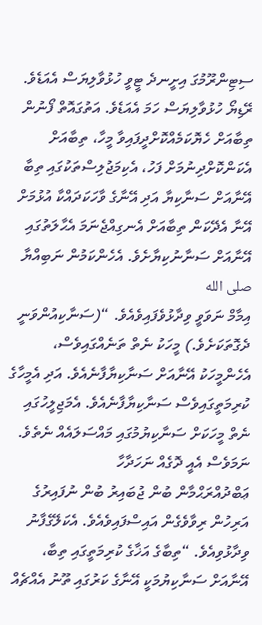ސިޓިންރޫމުގަ އިށީނދެ ޓީވީ ހުޅުވާލިޔަސް އެއަޑެވެ. ރޭޑިޔޯ ހުޅުވާލިޔަސް ހަމަ އެއަޑެވެ. އަތުގައޮތް ފޯނުން
ތިބާއަށް ހެޔޮކަމެއްކޮށްދީފައިވާ މީހާ، ތިބާއަށް އެކަންކޮށްދިނުމަށް ފަހު، އެކިމަޖުލިސްތަކުގައި ތިބާ އޭނާއަށް ސަނާކިޔާ އަދި އޭނާގެ ވާހަކަދައްކާ އުޅުމަށް އޭނާ އެދޭކަން ތިބާއަށް އެނގިއްޖެނަމަ އެޙާލަތުގައި އޭނާއަށް ސަނާނުކިޔާށެވެ. އެހެންކަމުން ނަބިއްޔާ صلى الله
އިމާމް ނަވަވީ ވިދާޅުވެފައިވެއެވެ. “(ސަނާކިއުންވަނީ ދެގޮތަކަށެވެ.) މީހަކު ނެތް ތަނެއްގައިވެސް، އެހެންމީހަކު އޭނާއަށް ސަނާކިޔާފާނެއެވެ. އަދި އެމީހާގެ ކުރިމަތީގައިވެސް ސަނާކިޔާފާނެއެވެ. އެމަޖިލީހުގައި ނެތް މީހަކަށް ސަނާކިޔުމުގައި މައްސަލައެއް ނެތެވެ. ނަމަވެސް އެއީ ދޮގެއް ނަހަދާހާ
ޢަބްދުއްރަޙްމާން ބުން ޖުބައިރު ބުން ނުފައިރުގެ އަރިހުން ރިވާވެގެން އައިސްފައިވެއެވެ. އެކަލޭގެފާނު ވިދާޅުވިއެވެ. “ތިބާގެ އަޚާގެ ކުރިމަތީގައި ތިބާ، އޭނާއަށް ސަނާކިޔުމަކީ އޭނާގެ ކަރުގައި ތޫނު އެއްޗެއް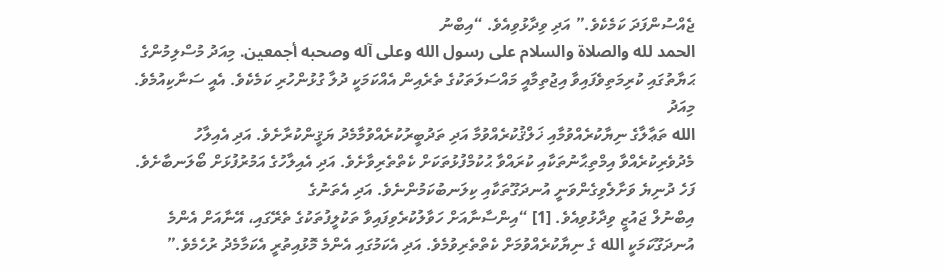ޖެއްސުންފަދަ ކަމެކެވެ.” އަދި ވިދާޅުވިއެވެ. “އިބްނު
الحمد لله والصلاة والسلام على رسول الله وعلى آله وصحبه أجمعين. މިއަދު މުސްލިމުންގެ ޙަޔާތުގައި ކުރިމަތިވެފައިވާ އިޖުތިމާއީ މައްސަލަތަކުގެ ތެރެއިން އެއްކަމަކީ ދުލާ ގުޅުންހުރި ކަމެކެވެ. އެއީ ސަނާކިއުމެވެ. މިއަދު
الله ތަޢާލާގެ ނިޔާކުރެއްވުމާއި ޚަލްޤުކުރެއްވުމާ އަދި ތަދުބީރުކުރެއްވުމާމެދު ޔަޤީންކުރާށެވެ. އަދި އެއިލާހު މެދުވެރިކުރެއްވާ އިމްތިޙާނުތަކާއި ކުރައްވާ ޙުކުމްފުޅުތަކަށް ކެތްތެރިވާށެވެ. އަދި އެއިލާހުގެ އަމުރުފުޅަށް ބޯލަނބާށެވެ. ފަހެ ދުނިޔެ ވަށާލެވިގެންވަނީ އުނދަގޫތަކާއި ކިލަނބުކަމުންނެވެ. އަދި އެތަނުގެ
އިބްނުލް ޖައުޒީ ވިދާޅުވިއެވެ. [1] “އިންސާނާއަށް ހަވާލުކުރެވިފައިވާ ތަކުލީފުތަކުގެ ތެރޭގައި، އޭނާއަށް އެންމެ އުނދަގޫކަމަކީ الله ގެ ނިޔާކުރެއްވުމަށް ކެތްތެރިވުމެވެ. އަދި އެކަމުގައި އެންމެ މޮޅުއިތުރީ އެކަމާމެދު ރުހެމެވެ.”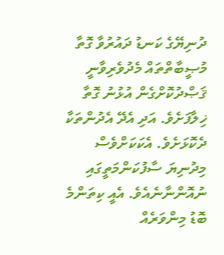ދުނިޔޭގެ ކަނޑު ދައުރުވާ ގޮތާ
މުޞީބާތްތައް މެދުވެރިވާނީ ޤަޞްދުކޮށްގެން އުޅުނު ގޮތާ ޚިލާފަށެވެ. އަދި އެދޭ އެދުންތަކާ ދެކޮޅަށެވެ. އެކަކަށްވެސް މިދުނިޔަ ސާފުކަންމަތީގައި ނުއޮންނާނެއެވެ. އެއީ ކިތަންމެ ބޮޑު މިންވަރެއް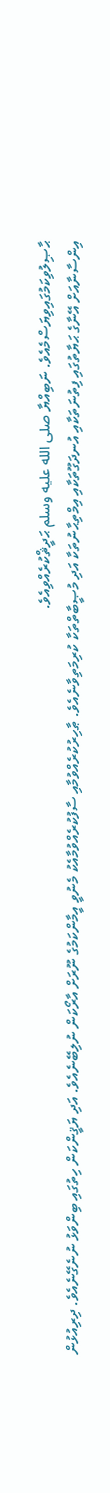ޙާޞިލުވިކަމުގައިވިޔަސްމެއެވެ. ނަބިއްޔާ صلى الله عليه وسلم ޙަދީޘްކުރެއްވިއެވެ.
އިންސާނާއަށް އޭނާގެ ޙަޔާތުގައި ފިތުނަތަކާއި އުނދަގޫތަކާއި އިމްތިޙާނުތަކާ އަދި މުޞީބާތްތަކާ ކުރިމަތިވާނެއެވެ. ޠާހިރުކުރެއްވުމާއި ސާފުކުރެއްވުމާއެކު މެނުވީ އީމާންކަމުގެ ނޫރަށް އާރޯކަން ނުލިބޭނެއެވެ. އަދި ޔަޤީންކަން ހިތުގައި ބިންވަޅު ނުނެގޭނެއެވެ. ދިރިއުޅުން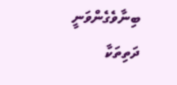ބިނާވެގެންވަނީ ދަތިތަކާ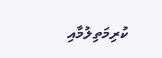ކުރިމަތިލުމާއި